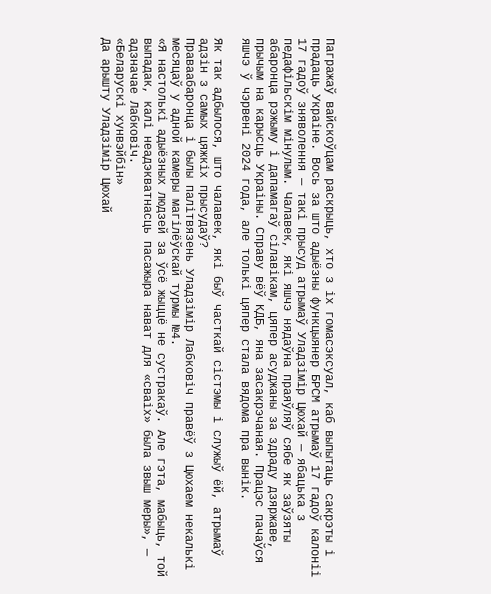Пагражаў вайскоўцам раскрыць, хто з іх гомасэксуал, каб выпытаць сакрэты і прадаць Украіне. Вось за што адыёзны функцыянер БРСМ атрымаў 17 гадоў калоніі
17 гадоў зняволення — такі прысуд атрымаў Уладзімір Цюхай — ябацька з педафільскім мінулым. Чалавек, які яшчэ нядаўна праяўляў сябе як заўзяты абаронца рэжыму і дапамагаў сілавікам, цяпер асуджаны за здраду дзяржаве, прычым на карысць Украіны. Справу вёў КДБ, яна засакрэчаная. Працэс пачаўся яшчэ ў чэрвені 2024 года, але толькі цяпер стала вядома пра вынік.

Як так адбылося, што чалавек, які быў часткай сістэмы і служыў ёй, атрымаў адзін з самых цяжкіх прысудаў?
Праваабаронца і былы палітвязень Уладзімір Лабковіч правёў з Цюхаем некалькі месяцаў у адной камеры магілёўскай турмы №4.
«Я настолькі адыёзных людзей за ўсё жыццё не сустракаў. Але гэта, мабыць, той выпадак, калі неадэкватнасць пасажыра нават для «сваіх» была звыш меры», — адзначае Лабковіч.
«Беларускі хунвэйбін»
Да арышту Уладзімір Цюхай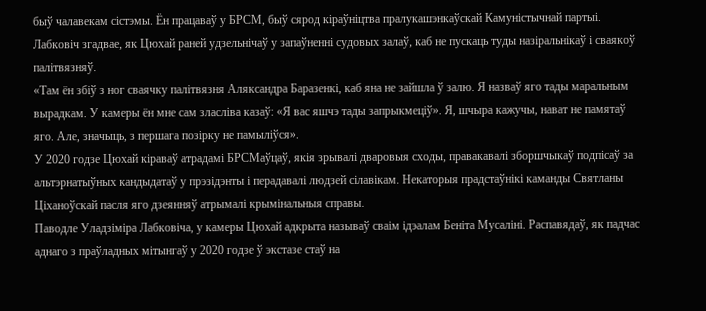быў чалавекам сістэмы. Ён працаваў у БРСМ, быў сярод кіраўніцтва пралукашэнкаўскай Камуністычнай партыі.
Лабковіч згадвае, як Цюхай раней удзельнічаў у запаўненні судовых залаў, каб не пускаць туды назіральнікаў і сваякоў палітвязняў.
«Там ён збіў з ног сваячку палітвязня Аляксандра Баразенкі, каб яна не зайшла ў залю. Я назваў яго тады маральным вырадкам. У камеры ён мне сам зласліва казаў: «Я вас яшчэ тады запрыкмеціў». Я, шчыра кажучы, нават не памятаў яго. Але, значыць, з першага позірку не памыліўся».
У 2020 годзе Цюхай кіраваў атрадамі БРСМаўцаў, якія зрывалі дваровыя сходы, правакавалі зборшчыкаў подпісаў за альтэрнатыўных кандыдатаў у прэзідэнты і перадавалі людзей сілавікам. Некаторыя прадстаўнікі каманды Святланы Ціханоўскай пасля яго дзеянняў атрымалі крымінальныя справы.
Паводле Уладзіміра Лабковіча, у камеры Цюхай адкрыта называў сваім ідэалам Беніта Мусаліні. Распавядаў, як падчас аднаго з праўладных мітынгаў у 2020 годзе ў экстазе стаў на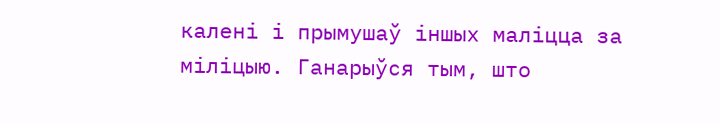калені і прымушаў іншых маліцца за міліцыю. Ганарыўся тым, што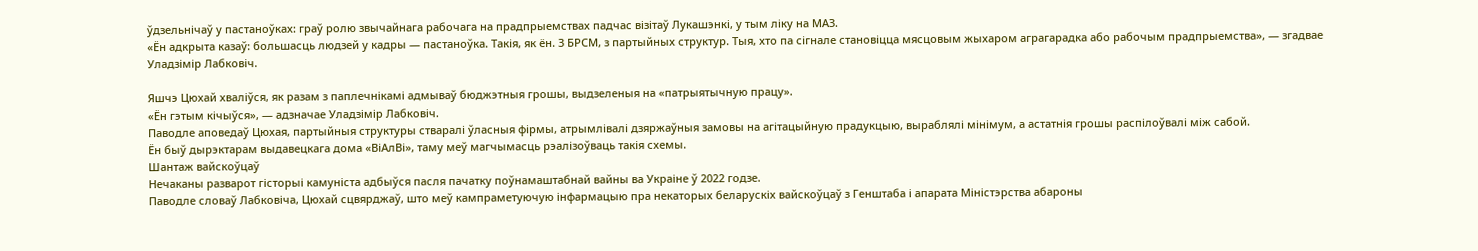ўдзельнічаў у пастаноўках: граў ролю звычайнага рабочага на прадпрыемствах падчас візітаў Лукашэнкі, у тым ліку на МАЗ.
«Ён адкрыта казаў: большасць людзей у кадры — пастаноўка. Такія, як ён. З БРСМ, з партыйных структур. Тыя, хто па сігнале становіцца мясцовым жыхаром аграгарадка або рабочым прадпрыемства», — згадвае Уладзімір Лабковіч.

Яшчэ Цюхай хваліўся, як разам з паплечнікамі адмываў бюджэтныя грошы, выдзеленыя на «патрыятычную працу».
«Ён гэтым кічыўся», — адзначае Уладзімір Лабковіч.
Паводле аповедаў Цюхая, партыйныя структуры стваралі ўласныя фірмы, атрымлівалі дзяржаўныя замовы на агітацыйную прадукцыю, выраблялі мінімум, а астатнія грошы распілоўвалі між сабой.
Ён быў дырэктарам выдавецкага дома «ВіАлВі», таму меў магчымасць рэалізоўваць такія схемы.
Шантаж вайскоўцаў
Нечаканы разварот гісторыі камуніста адбыўся пасля пачатку поўнамаштабнай вайны ва Украіне ў 2022 годзе.
Паводле словаў Лабковіча, Цюхай сцвярджаў, што меў кампраметуючую інфармацыю пра некаторых беларускіх вайскоўцаў з Генштаба і апарата Міністэрства абароны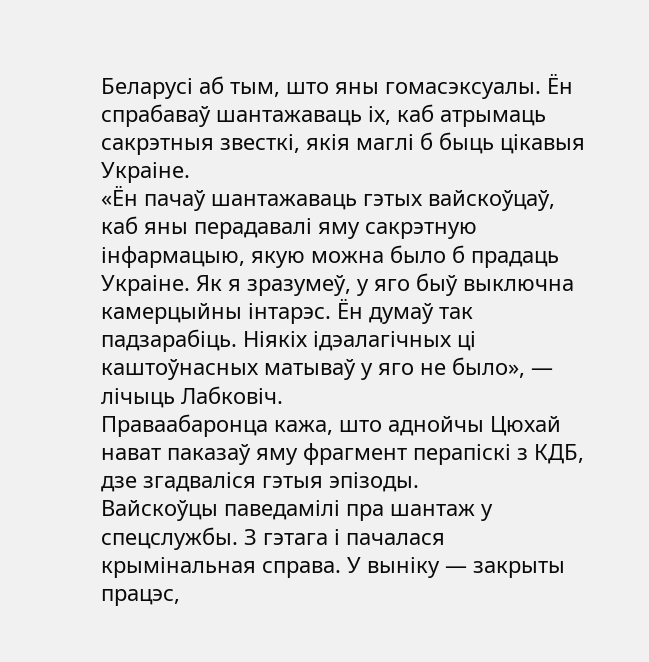Беларусі аб тым, што яны гомасэксуалы. Ён спрабаваў шантажаваць іх, каб атрымаць сакрэтныя звесткі, якія маглі б быць цікавыя Украіне.
«Ён пачаў шантажаваць гэтых вайскоўцаў, каб яны перадавалі яму сакрэтную інфармацыю, якую можна было б прадаць Украіне. Як я зразумеў, у яго быў выключна камерцыйны інтарэс. Ён думаў так падзарабіць. Ніякіх ідэалагічных ці каштоўнасных матываў у яго не было», — лічыць Лабковіч.
Праваабаронца кажа, што аднойчы Цюхай нават паказаў яму фрагмент перапіскі з КДБ, дзе згадваліся гэтыя эпізоды.
Вайскоўцы паведамілі пра шантаж у спецслужбы. З гэтага і пачалася крымінальная справа. У выніку — закрыты працэс,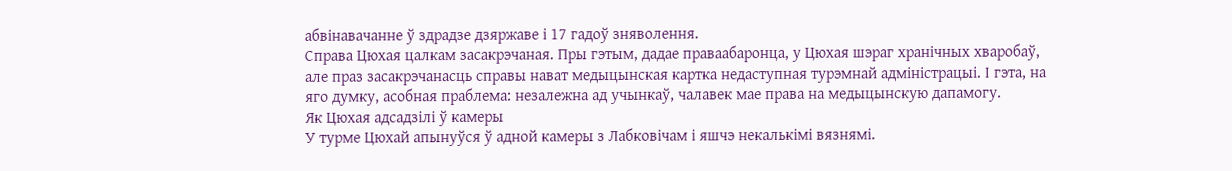абвінавачанне ў здрадзе дзяржаве і 17 гадоў зняволення.
Справа Цюхая цалкам засакрэчаная. Пры гэтым, дадае праваабаронца, у Цюхая шэраг хранічных хваробаў, але праз засакрэчанасць справы нават медыцынская картка недаступная турэмнай адміністрацыі. І гэта, на яго думку, асобная праблема: незалежна ад учынкаў, чалавек мае права на медыцынскую дапамогу.
Як Цюхая адсадзілі ў камеры
У турме Цюхай апынуўся ў адной камеры з Лабковічам і яшчэ некалькімі вязнямі.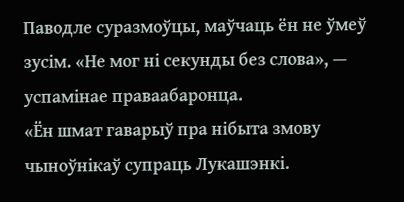Паводле суразмоўцы, маўчаць ён не ўмеў зусім. «Не мог ні секунды без слова», — успамінае праваабаронца.
«Ён шмат гаварыў пра нібыта змову чыноўнікаў супраць Лукашэнкі.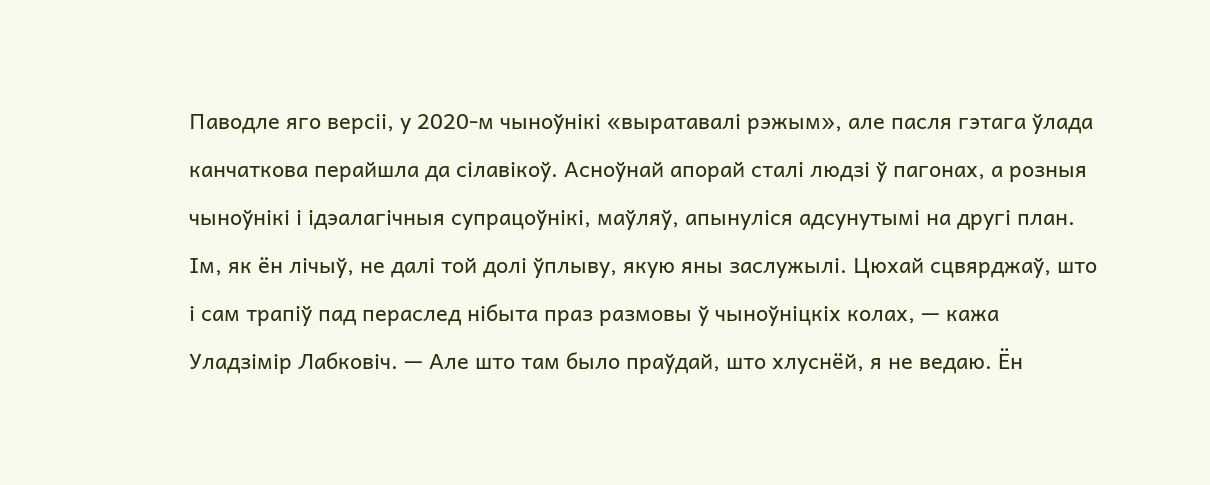Паводле яго версіі, у 2020‑м чыноўнікі «выратавалі рэжым», але пасля гэтага ўлада канчаткова перайшла да сілавікоў. Асноўнай апорай сталі людзі ў пагонах, а розныя чыноўнікі і ідэалагічныя супрацоўнікі, маўляў, апынуліся адсунутымі на другі план. Ім, як ён лічыў, не далі той долі ўплыву, якую яны заслужылі. Цюхай сцвярджаў, што і сам трапіў пад пераслед нібыта праз размовы ў чыноўніцкіх колах, — кажа Уладзімір Лабковіч. — Але што там было праўдай, што хлуснёй, я не ведаю. Ён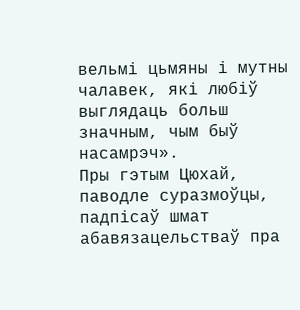вельмі цьмяны і мутны чалавек, які любіў выглядаць больш значным, чым быў насамрэч».
Пры гэтым Цюхай, паводле суразмоўцы, падпісаў шмат абавязацельстваў пра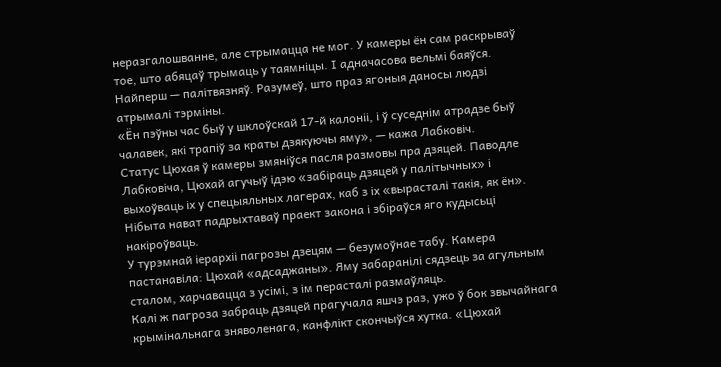неразгалошванне, але стрымацца не мог. У камеры ён сам раскрываў тое, што абяцаў трымаць у таямніцы. І адначасова вельмі баяўся. Найперш — палітвязняў. Разумеў, што праз ягоныя даносы людзі атрымалі тэрміны.
«Ён пэўны час быў у шклоўскай 17‑й калоніі, і ў суседнім атрадзе быў чалавек, які трапіў за краты дзякуючы яму», — кажа Лабковіч.
Статус Цюхая ў камеры змяніўся пасля размовы пра дзяцей. Паводле Лабковіча, Цюхай агучыў ідэю «забіраць дзяцей у палітычных» і выхоўваць іх у спецыяльных лагерах, каб з іх «вырасталі такія, як ён».
Нібыта нават падрыхтаваў праект закона і збіраўся яго кудысьці накіроўваць.
У турэмнай іерархіі пагрозы дзецям — безумоўнае табу. Камера пастанавіла: Цюхай «адсаджаны». Яму забаранілі сядзець за агульным сталом, харчавацца з усімі, з ім перасталі размаўляць.
Калі ж пагроза забраць дзяцей прагучала яшчэ раз, ужо ў бок звычайнага крымінальнага зняволенага, канфлікт скончыўся хутка. «Цюхай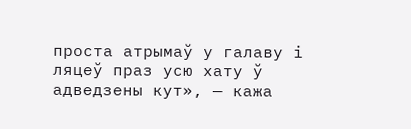проста атрымаў у галаву і ляцеў праз усю хату ў адведзены кут», — кажа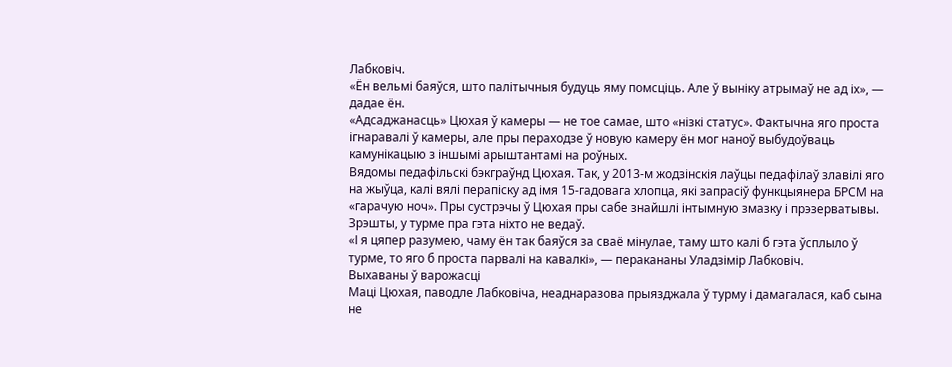Лабковіч.
«Ён вельмі баяўся, што палітычныя будуць яму помсціць. Але ў выніку атрымаў не ад іх», — дадае ён.
«Адсаджанасць» Цюхая ў камеры — не тое самае, што «нізкі статус». Фактычна яго проста ігнаравалі ў камеры, але пры пераходзе ў новую камеру ён мог наноў выбудоўваць камунікацыю з іншымі арыштантамі на роўных.
Вядомы педафільскі бэкграўнд Цюхая. Так, у 2013‑м жодзінскія лаўцы педафілаў злавілі яго на жыўца, калі вялі перапіску ад імя 15‑гадовага хлопца, які запрасіў функцыянера БРСМ на «гарачую ноч». Пры сустрэчы ў Цюхая пры сабе знайшлі інтымную змазку і прэзерватывы. Зрэшты, у турме пра гэта ніхто не ведаў.
«І я цяпер разумею, чаму ён так баяўся за сваё мінулае, таму што калі б гэта ўсплыло ў турме, то яго б проста парвалі на кавалкі», — перакананы Уладзімір Лабковіч.
Выхаваны ў варожасці
Маці Цюхая, паводле Лабковіча, неаднаразова прыязджала ў турму і дамагалася, каб сына не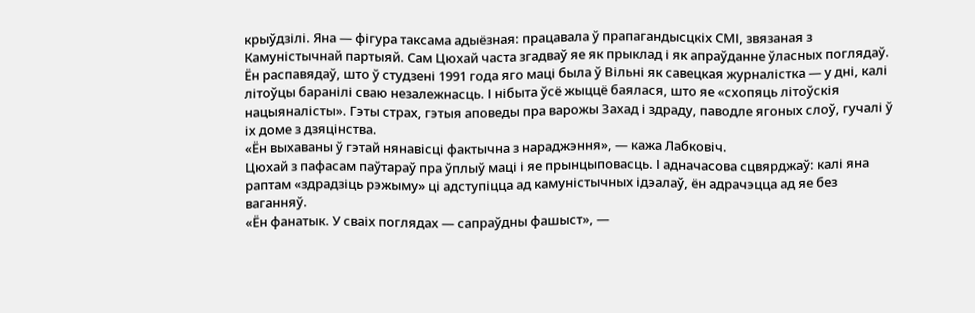крыўдзілі. Яна — фігура таксама адыёзная: працавала ў прапагандысцкіх СМІ, звязаная з Камуністычнай партыяй. Сам Цюхай часта згадваў яе як прыклад і як апраўданне ўласных поглядаў.
Ён распавядаў, што ў студзені 1991 года яго маці была ў Вільні як савецкая журналістка — у дні, калі літоўцы баранілі сваю незалежнасць. І нібыта ўсё жыццё баялася, што яе «схопяць літоўскія нацыяналісты». Гэты страх, гэтыя аповеды пра варожы Захад і здраду, паводле ягоных слоў, гучалі ў іх доме з дзяцінства.
«Ён выхаваны ў гэтай нянавісці фактычна з нараджэння», — кажа Лабковіч.
Цюхай з пафасам паўтараў пра ўплыў маці і яе прынцыповасць. І адначасова сцвярджаў: калі яна раптам «здрадзіць рэжыму» ці адступіцца ад камуністычных ідэалаў, ён адрачэцца ад яе без ваганняў.
«Ён фанатык. У сваіх поглядах — сапраўдны фашыст», —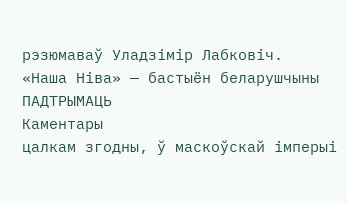рэзюмаваў Уладзімір Лабковіч.
«Наша Нiва» — бастыён беларушчыны
ПАДТРЫМАЦЬ
Каментары
цалкам згодны, ў маскоўскай імперыі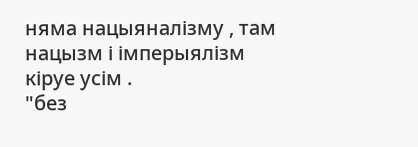няма нацыяналізму , там нацызм і імперыялізм кіруе усім .
"без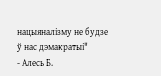нацыяналізму не будзе ў нас дэмакратыі"
- Алесь Б.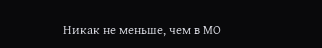Никак не меньше, чем в МО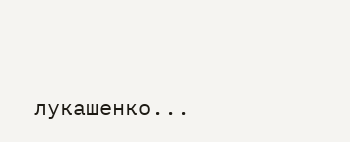лукашенко...